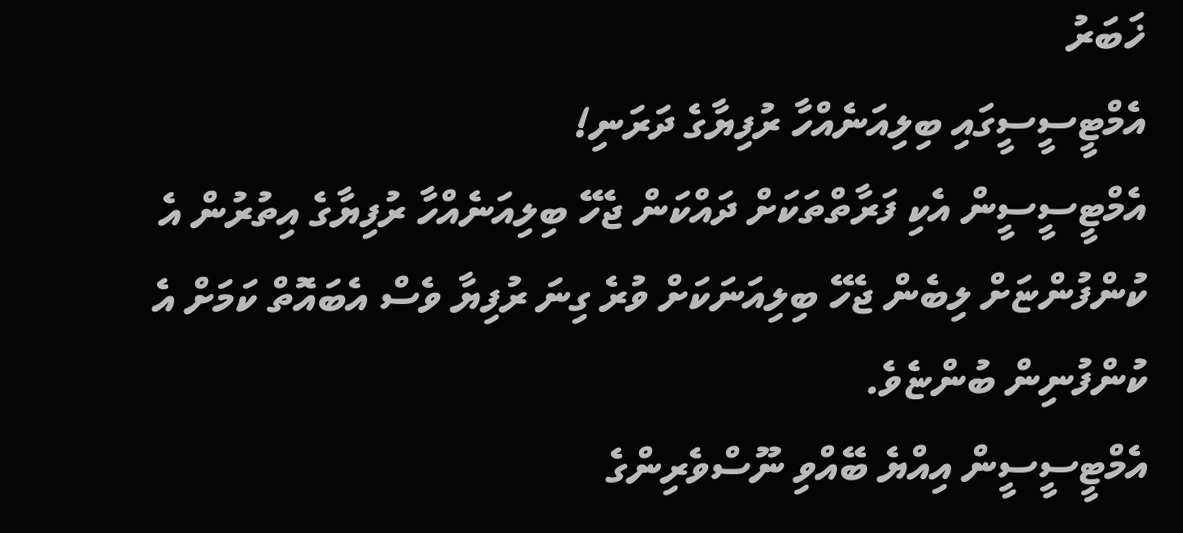ޚަބަރު
އެމްޓީސީސީގައި ބިލިއަނެއްހާ ރުފިޔާގެ ދަރަނި!
އެމްޓީސީސީން އެކި ފަރާތްތަކަށް ދައްކަން ޖެހޭ ބިލިއަނެއްހާ ރުފިޔާގެ އިތުރުން އެ ކުންފުންޏަށް ލިބެން ޖެހޭ ބިލިއަނަކަށް ވުރެ ގިނަ ރުފިޔާ ވެސް އެބައޮތް ކަމަށް އެ ކުންފުނިން ބުންޏެވެ.
އެމްޓީސީސީން އިއްޔެ ބޭއްވި ނޫސްވެރިންގެ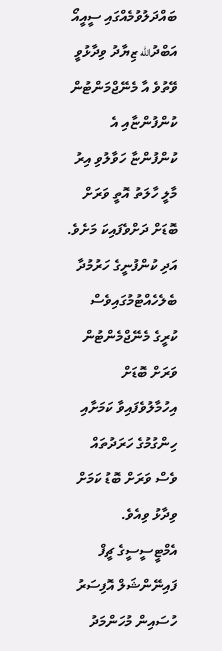ބައްދަލުވުމެއްގައި ސީއީއޯ އަބްދުالله ޒިޔާދު ވިދާޅުވީ ވޭތުވެ އާ މެނޭޖްމަންޓުން ކުންފުންޏާއި އެ ކުންފުންޏާ ހަވާލުވި އިރު މާލީ ހާލަތު އޮތީ ވަރަށް ބޮޑަށް ދަށްވެފައިކަ މަށެވެ. އަދި ކުންފުނީގެ ހަރުމުދާ ބެލެހެއްޓުމުގައިވެސް ކުރީގެ މެނޭޖްމެންޓުން ވަރަށް ބޮޑަށް އިހުމާލުވެފައިވާ ކަމަށާއި ހިންގުމުގެ ހަރަދުތައް ވެސް ވަރަށް ބޮޑު ކަމަށް ވިދާޅު ވިއެވެ.
އެމްޓީސީސީގެ ޗީފް ފައިނޭންޝަލް އޮފިސަރު ހުސައިން މުހަންމަދު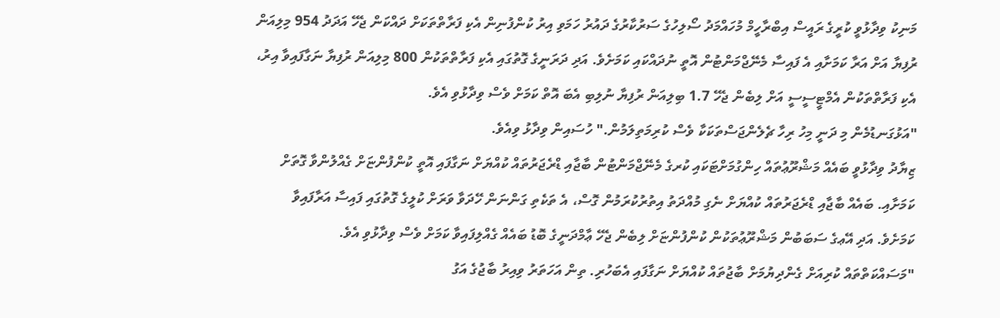މަނިކު ވިދާޅުވީ ކުރީގެ ރައީސް އިބްރާހީމް މުހައްމަދު ސޯލިހުގެ ސަރުކާރުގެ ދައުރު ހަމަވި އިރު ކުންފުނިން އެކި ފަރާތްތަކަށް ދައްކަން ޖެހޭ އަދަދު 954 މިލިއަން ރުފިޔާ އަށް އަރާ ކަމަށާއި އެ ފައިސާ މެނޭޖްމަންޓުން އޮތީ ނުދައްކައި ކަމަށެވެ. އަދި ދަރަނީގެ ގޮތުގައި އެކި ފަރާތްތަކުން 800 މިލިއަން ރުފިޔާ ނަގާފައިވާ އިރު، އެކި ފަރާތްތަކުން އެމްޓީސީސީ އަށް ލިބެން ޖެހޭ 1.7 ބިލިއަން ރުފިޔާ ނުލިބި އެބަ އޮތް ކަމަށް ވެސް ވިދާޅުވި އެވެ.
"އަޅުގަނޑުމެން މި ދަނީ މިހު ރިހާ ޗެލެންޖަސްތަކަކާ ވެސް ކުރިމަތިލަމުން." ހުސައިން ވިދާޅު ވިއެވެ.
ޒިޔާދު ވިދާޅުވީ ބައެއް މަޝްރޫޢުތައް ހިންގުމަށްޓަކައި ކުރގެ މެނޭޖްމަންޓުން ބާޖާއި ޑްރެޖަރުތައް ކުއްޔަށް ނަގާފައި އޮތީ ކުންފުންޏަށް ގެއްލުންވާ ގޮތަށް ކަމަށާއި. ބައެއް ބާޖާއި ޑްރެޖަރުތައް ކުއްޔަށް ނެގި މުއްދަތު އިތުރުކުރަމުން ގޮސް، އެ ތަކެތި ގަންނަން ހޭދަވާ ވަރަށް ކުލީގެ ގޮތުގައި ފައިސާ އަރާފައިވާ ކަމަށެވެ. އަދި އޭޢގެ ސަބަބުން މަޝްރޫޢުތަކުން ކުންފުންޏަށް ލިބެން ޖެހޭ ޢާމްދަނީގެ ބޮޑު ބައެއް ގެއްލިފައިވާ ކަމަށް ވެސް ވިދާޅުވި އެވެ.
"މަސައްކަތްތައް ކުރިއަށް ގެންދިޔުމަށް ބާޖުތައް ކުއްޔަށް ނަގާފައި އެބަހުރި. ތިން އަހަތަރު ވިއިރު ބާޖުގެ އަގު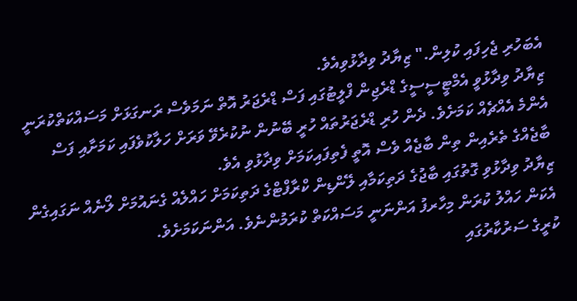އެބަހުރި ޖެހިފައި ކުލިން." ޒިޔާދު ވިދާޅުވިއެވެ.
ޒިޔާދު ވިދާޅުވީ އެމްޓީސީސީގެ ޑްރެޖިން ފްލީޓުގައި ފަސް ޑްރެޖަރު އޮތް ނަމަވެސް ރަނގަޅަށް މަސައްކަތްކުރަނީ އެންމެ އެއްޗެއް ކަމަށެވެ. ދެން ހުރި ޑްރެޖަރުތައް ހުރީ ބޭނުން ނުކުރެވޭ ވަރަށް ހަލާކުވެފައި ކަމަށާއި ފަސް ބާޖެއްގެ ތެރެއިން ތިން ބާޖެއް ވެސް އޮތީ ފެތިފައިކަމަށް ވިދާޅުވި އެވެ.
ޒިޔާދު ވިދާޅުވި ގޮތުގައި ބާޖުގެ ދަތިކަމާއި ލޭންޑިން ކްރާފްޓްގެ ދަތިކަމަށް ހައްލެއް ގެނައުމަށް ލޯނެއް ނަގައިގެން އެކަން ހައްލު ކުރަން މިހާރފު އަންނަނީ މަސައްކަތް ކުރަމުންނެވެ. އަންނަކަމަށެވެ.
ކުރީގެ ސަރުކާރުގައި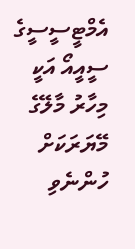އެމްޓީސީސީގެ ސީއީއޯ އަކީ މިހާރު މާލޭގެ މޭޔަރަކަށް ހުންނެވި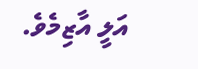އަލީ އާޒިމެވެ.